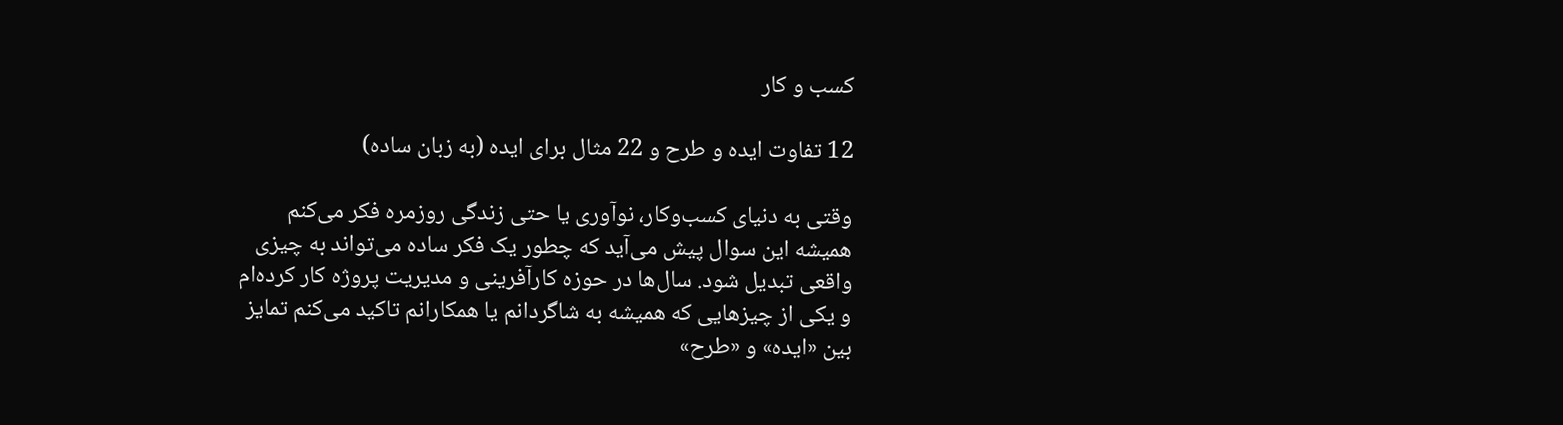کسب و کار

12 تفاوت ایده و طرح و 22 مثال برای ایده (به زبان ساده)

وقتی به دنیای کسب‌وکار، نوآوری یا حتی زندگی روزمره فکر می‌کنم همیشه این سوال پیش می‌آید که چطور یک فکر ساده می‌تواند به چیزی واقعی تبدیل شود. سال‌ها در حوزه کارآفرینی و مدیریت پروژه کار کرده‌ام و یکی از چیزهایی که همیشه به شاگردانم یا همکارانم تاکید می‌کنم تمایز بین «ایده» و «طرح»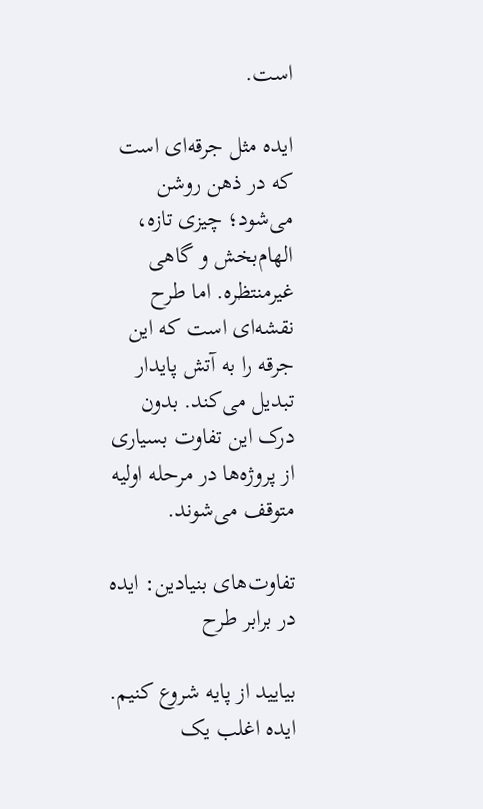است.

ایده مثل جرقه‌ای است که در ذهن روشن می‌شود؛ چیزی تازه، الهام‌بخش و گاهی غیرمنتظره. اما طرح نقشه‌ای است که این جرقه را به آتش پایدار تبدیل می‌کند. بدون درک این تفاوت بسیاری از پروژه‌ها در مرحله اولیه متوقف می‌شوند.

تفاوت‌های بنیادین: ایده در برابر طرح

بیایید از پایه شروع کنیم. ایده اغلب یک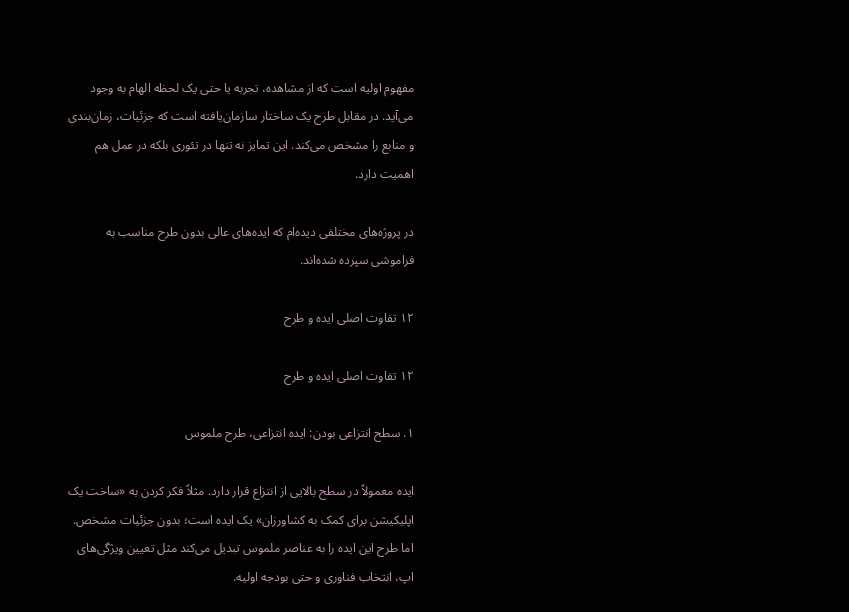مفهوم اولیه است که از مشاهده، تجربه یا حتی یک لحظه الهام به وجود می‌آید. در مقابل طرح یک ساختار سازمان‌یافته است که جزئیات، زمان‌بندی و منابع را مشخص می‌کند. این تمایز نه تنها در تئوری بلکه در عمل هم اهمیت دارد.

در پروژه‌های مختلفی دیده‌ام که ایده‌های عالی بدون طرح مناسب به فراموشی سپرده شده‌اند.

۱۲ تفاوت اصلی ایده و طرح

۱۲ تفاوت اصلی ایده و طرح

۱. سطح انتزاعی بودن: ایده انتزاعی، طرح ملموس

ایده معمولاً در سطح بالایی از انتزاع قرار دارد. مثلاً فکر کردن به «ساخت یک اپلیکیشن برای کمک به کشاورزان» یک ایده است؛ بدون جزئیات مشخص. اما طرح این ایده را به عناصر ملموس تبدیل می‌کند مثل تعیین ویژگی‌های اپ، انتخاب فناوری و حتی بودجه اولیه.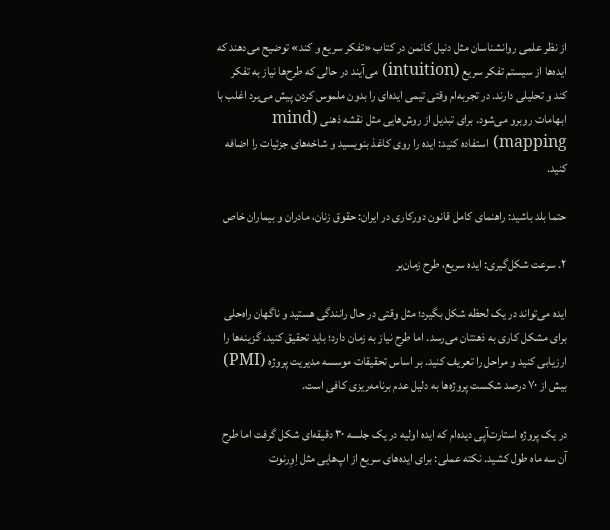از نظر علمی روانشناسان مثل دنیل کانمن در کتاب «تفکر سریع و کند» توضیح می‌دهند که ایده‌ها از سیستم تفکر سریع (intuition) می‌آیند در حالی که طرح‌ها نیاز به تفکر کند و تحلیلی دارند. در تجربه‌ام وقتی تیمی ایده‌ای را بدون ملموس کردن پیش می‌برد اغلب با ابهامات روبرو می‌شود. برای تبدیل از روش‌هایی مثل نقشه ذهنی (mind mapping) استفاده کنید: ایده را روی کاغذ بنویسید و شاخه‌های جزئیات را اضافه کنید.

حتما بلد باشید: راهنمای کامل قانون دورکاری در ایران: حقوق زنان، مادران و بیماران خاص

۲. سرعت شکل‌گیری: ایده سریع، طرح زمان‌بر

ایده می‌تواند در یک لحظه شکل بگیرد؛ مثل وقتی در حال رانندگی هستید و ناگهان راه‌حلی برای مشکل کاری به ذهنتان می‌رسد. اما طرح نیاز به زمان دارد؛ باید تحقیق کنید، گزینه‌ها را ارزیابی کنید و مراحل را تعریف کنید. بر اساس تحقیقات موسسه مدیریت پروژه (PMI) بیش از ۷۰ درصد شکست پروژه‌ها به دلیل عدم برنامه‌ریزی کافی است.

در یک پروژه استارت‌آپی دیده‌ام که ایده اولیه در یک جلسه ۳۰ دقیقه‌ای شکل گرفت اما طرح آن سه ماه طول کشید. نکته عملی: برای ایده‌های سریع از اپ‌هایی مثل اِوِرنوت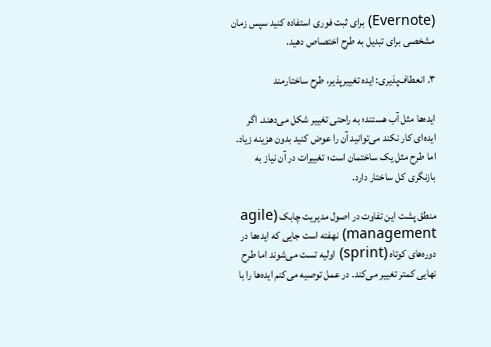(Evernote) برای ثبت فوری استفاده کنید سپس زمان مشخصی برای تبدیل به طرح اختصاص دهید.

۳. انعطاف‌پذیری: ایده تغییرپذیر، طرح ساختارمند

ایده‌ها مثل آب هستند؛ به راحتی تغییر شکل می‌دهند. اگر ایده‌ای کار نکند می‌توانید آن را عوض کنید بدون هزینه زیاد. اما طرح مثل یک ساختمان است؛ تغییرات در آن نیاز به بازنگری کل ساختار دارد.

منطق پشت این تفاوت در اصول مدیریت چابک (agile management) نهفته است جایی که ایده‌ها در دوره‌های کوتاه (sprint) اولیه تست می‌شوند اما طرح نهایی کمتر تغییر می‌کند. در عمل توصیه می‌کنم ایده‌ها را با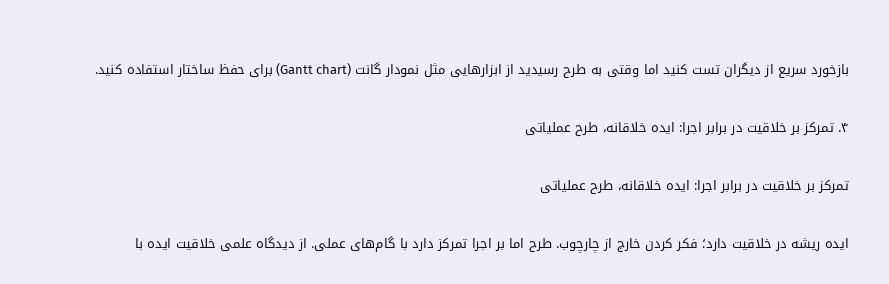بازخورد سریع از دیگران تست کنید اما وقتی به طرح رسیدید از ابزارهایی مثل نمودار گانت (Gantt chart) برای حفظ ساختار استفاده کنید.

۴. تمرکز بر خلاقیت در برابر اجرا: ایده خلاقانه، طرح عملیاتی

تمرکز بر خلاقیت در برابر اجرا: ایده خلاقانه، طرح عملیاتی

ایده ریشه در خلاقیت دارد؛ فکر کردن خارج از چارچوب. طرح اما بر اجرا تمرکز دارد با گام‌های عملی. از دیدگاه علمی خلاقیت ایده با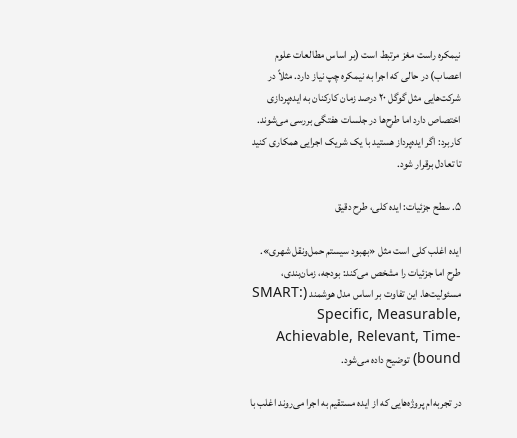نیمکره راست مغز مرتبط است (بر اساس مطالعات علوم اعصاب) در حالی که اجرا به نیمکره چپ نیاز دارد. مثلاً در شرکت‌هایی مثل گوگل ۲۰ درصد زمان کارکنان به ایده‌پردازی اختصاص دارد اما طرح‌ها در جلسات هفتگی بررسی می‌شوند. کاربرد: اگر ایده‌پرداز هستید با یک شریک اجرایی همکاری کنید تا تعادل برقرار شود.

۵. سطح جزئیات: ایده کلی، طرح دقیق

ایده اغلب کلی است مثل «بهبود سیستم حمل‌ونقل شهری». طرح اما جزئیات را مشخص می‌کند: بودجه، زمان‌بندی، مسئولیت‌ها. این تفاوت بر اساس مدل هوشمند (SMART: Specific, Measurable, Achievable, Relevant, Time-bound) توضیح داده می‌شود.

در تجربه‌ام پروژه‌هایی که از ایده مستقیم به اجرا می‌روند اغلب با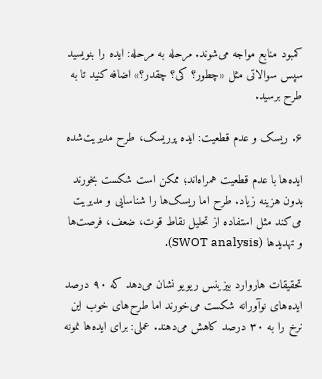کمبود منابع مواجه می‌شوند. مرحله به مرحله: ایده را بنویسید سپس سوالاتی مثل «چطور؟ کی؟ چقدر؟» اضافه کنید تا به طرح برسید.

۶. ریسک و عدم قطعیت: ایده پرریسک، طرح مدیریت‌شده

ایده‌ها با عدم قطعیت همراه‌اند؛ ممکن است شکست بخورند بدون هزینه زیاد. طرح اما ریسک‌ها را شناسایی و مدیریت می‌کند مثل استفاده از تحلیل نقاط قوت، ضعف، فرصت‌ها و تهدیدها (SWOT analysis).

تحقیقات هاروارد بیزینس ریویو نشان می‌دهد که ۹۰ درصد ایده‌های نوآورانه شکست می‌خورند اما طرح‌های خوب این نرخ را به ۳۰ درصد کاهش می‌دهند. عملی: برای ایده‌ها نمونه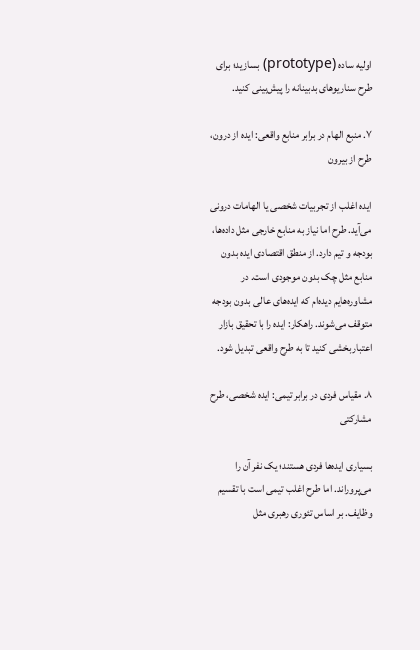اولیه ساده (prototype) بسازید؛ برای طرح سناریوهای بدبینانه را پیش‌بینی کنید.

۷. منبع الهام در برابر منابع واقعی: ایده از درون، طرح از بیرون

ایده اغلب از تجربیات شخصی یا الهامات درونی می‌آید. طرح اما نیاز به منابع خارجی مثل داده‌ها، بودجه و تیم دارد. از منطق اقتصادی ایده بدون منابع مثل چک بدون موجودی است. در مشاوره‌هایم دیده‌ام که ایده‌های عالی بدون بودجه متوقف می‌شوند. راهکار: ایده را با تحقیق بازار اعتباربخشی کنید تا به طرح واقعی تبدیل شود.

۸. مقیاس فردی در برابر تیمی: ایده شخصی، طرح مشارکتی

بسیاری ایده‌ها فردی هستند؛ یک نفر آن را می‌پروراند. اما طرح اغلب تیمی است با تقسیم وظایف. بر اساس تئوری رهبری مثل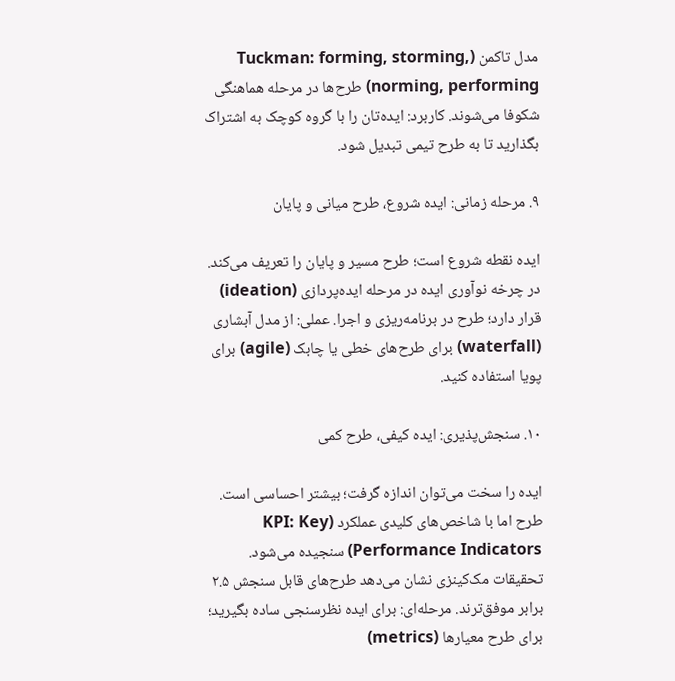مدل تاکمن (Tuckman: forming, storming, norming, performing) طرح‌ها در مرحله هماهنگی شکوفا می‌شوند. کاربرد: ایده‌تان را با گروه کوچک به اشتراک بگذارید تا به طرح تیمی تبدیل شود.

۹. مرحله زمانی: ایده شروع، طرح میانی و پایان

ایده نقطه شروع است؛ طرح مسیر و پایان را تعریف می‌کند. در چرخه نوآوری ایده در مرحله ایده‌پردازی (ideation) قرار دارد؛ طرح در برنامه‌ریزی و اجرا. عملی: از مدل آبشاری (waterfall) برای طرح‌های خطی یا چابک (agile) برای پویا استفاده کنید.

۱۰. سنجش‌پذیری: ایده کیفی، طرح کمی

ایده را سخت می‌توان اندازه گرفت؛ بیشتر احساسی است. طرح اما با شاخص‌های کلیدی عملکرد (KPI: Key Performance Indicators) سنجیده می‌شود. تحقیقات مک‌کینزی نشان می‌دهد طرح‌های قابل سنجش ۲.۵ برابر موفق‌ترند. مرحله‌ای: برای ایده نظرسنجی ساده بگیرید؛ برای طرح معیارها (metrics)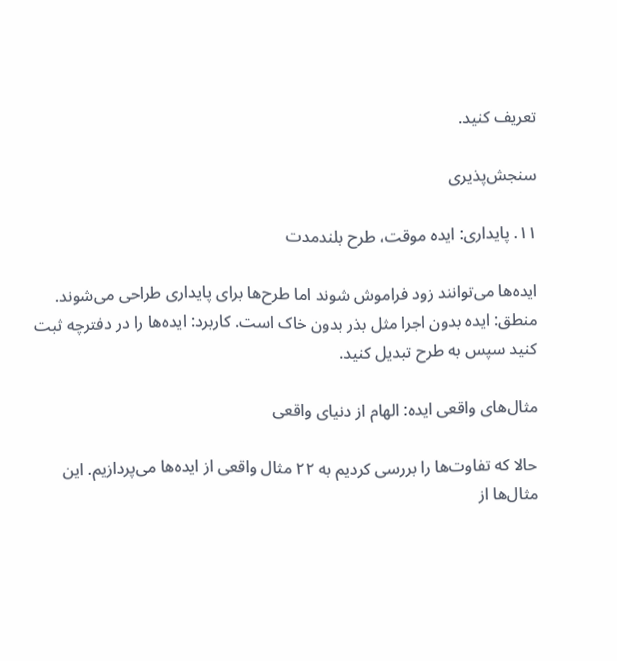تعریف کنید.

سنجش‌پذیری

۱۱. پایداری: ایده موقت، طرح بلندمدت

ایده‌ها می‌توانند زود فراموش شوند اما طرح‌ها برای پایداری طراحی می‌شوند. منطق: ایده بدون اجرا مثل بذر بدون خاک است. کاربرد: ایده‌ها را در دفترچه ثبت کنید سپس به طرح تبدیل کنید.

مثال‌های واقعی ایده: الهام از دنیای واقعی

حالا که تفاوت‌ها را بررسی کردیم به ۲۲ مثال واقعی از ایده‌ها می‌پردازیم. این مثال‌ها از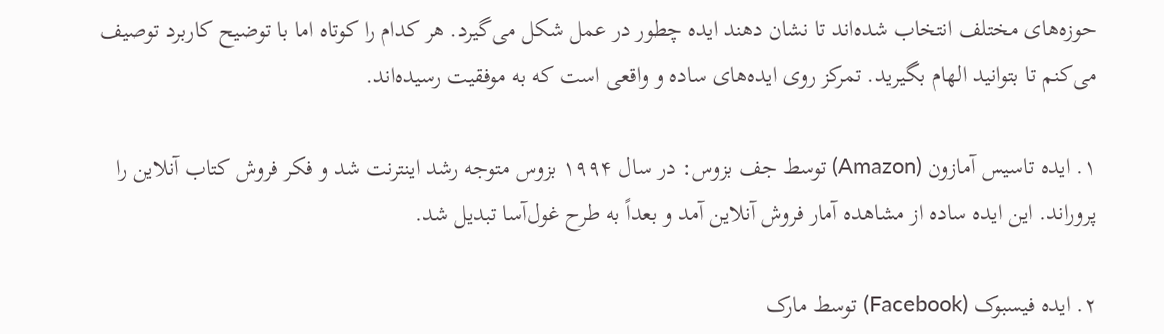حوزه‌های مختلف انتخاب شده‌اند تا نشان دهند ایده چطور در عمل شکل می‌گیرد. هر کدام را کوتاه اما با توضیح کاربرد توصیف می‌کنم تا بتوانید الهام بگیرید. تمرکز روی ایده‌های ساده و واقعی است که به موفقیت رسیده‌اند.

۱. ایده تاسیس آمازون (Amazon) توسط جف بزوس: در سال ۱۹۹۴ بزوس متوجه رشد اینترنت شد و فکر فروش کتاب آنلاین را پروراند. این ایده ساده از مشاهده آمار فروش آنلاین آمد و بعداً به طرح غول‌آسا تبدیل شد.

۲. ایده فیسبوک (Facebook) توسط مارک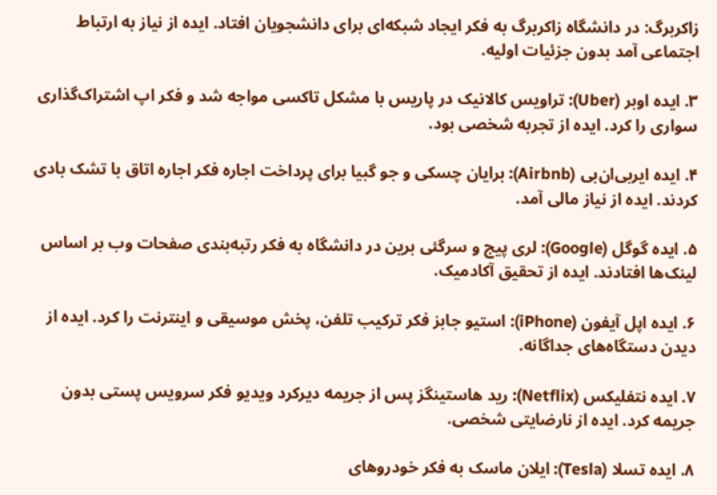زاکربرگ: در دانشگاه زاکربرگ به فکر ایجاد شبکه‌ای برای دانشجویان افتاد. ایده از نیاز به ارتباط اجتماعی آمد بدون جزئیات اولیه.

۳. ایده اوبر (Uber): تراویس کالانیک در پاریس با مشکل تاکسی مواجه شد و فکر اپ اشتراک‌گذاری سواری را کرد. ایده از تجربه شخصی بود.

۴. ایده ایربی‌ان‌بی (Airbnb): برایان چسکی و جو گبیا برای پرداخت اجاره فکر اجاره اتاق با تشک بادی کردند. ایده از نیاز مالی آمد.

۵. ایده گوگل (Google): لری پیج و سرگئی برین در دانشگاه به فکر رتبه‌بندی صفحات وب بر اساس لینک‌ها افتادند. ایده از تحقیق آکادمیک.

۶. ایده اپل آیفون (iPhone): استیو جابز فکر ترکیب تلفن، پخش موسیقی و اینترنت را کرد. ایده از دیدن دستگاه‌های جداگانه.

۷. ایده نتفلیکس (Netflix): رید هاستینگز پس از جریمه دیرکرد ویدیو فکر سرویس پستی بدون جریمه کرد. ایده از نارضایتی شخصی.

۸. ایده تسلا (Tesla): ایلان ماسک به فکر خودروهای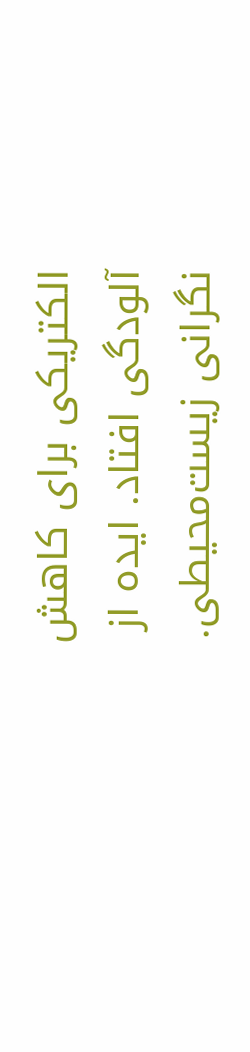الکتریکی برای کاهش آلودگی افتاد. ایده از نگرانی زیست‌محیطی.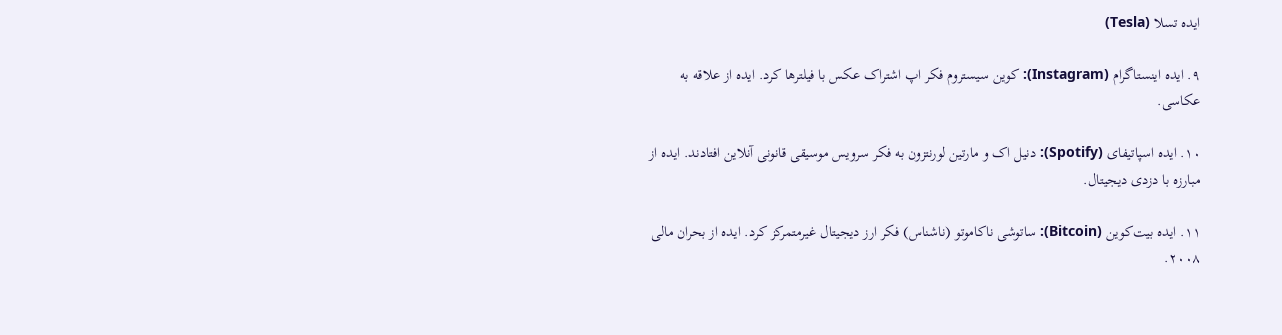ایده تسلا (Tesla)

۹. ایده اینستاگرام (Instagram): کوین سیستروم فکر اپ اشتراک عکس با فیلترها کرد. ایده از علاقه به عکاسی.

۱۰. ایده اسپاتیفای (Spotify): دنیل اک و مارتین لورنتزون به فکر سرویس موسیقی قانونی آنلاین افتادند. ایده از مبارزه با دزدی دیجیتال.

۱۱. ایده بیت‌کوین (Bitcoin): ساتوشی ناکاموتو (ناشناس) فکر ارز دیجیتال غیرمتمرکز کرد. ایده از بحران مالی ۲۰۰۸.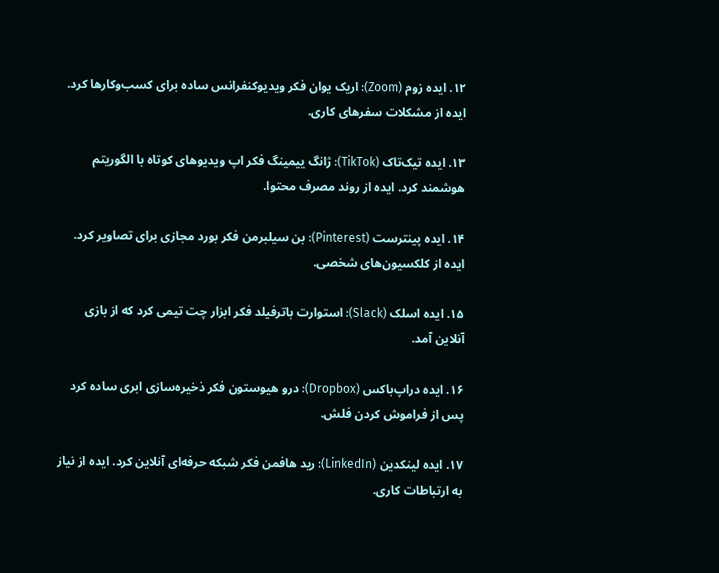۱۲. ایده زوم (Zoom): اریک یوان فکر ویدیوکنفرانس ساده برای کسب‌وکارها کرد. ایده از مشکلات سفرهای کاری.

۱۳. ایده تیک‌تاک (TikTok): ژانگ ییمینگ فکر اپ ویدیوهای کوتاه با الگوریتم هوشمند کرد. ایده از روند مصرف محتوا.

۱۴. ایده پینترست (Pinterest): بن سیلبرمن فکر بورد مجازی برای تصاویر کرد. ایده از کلکسیون‌های شخصی.

۱۵. ایده اسلک (Slack): استوارت باترفیلد فکر ابزار چت تیمی کرد که از بازی آنلاین آمد.

۱۶. ایده دراپ‌باکس (Dropbox): درو هیوستون فکر ذخیره‌سازی ابری ساده کرد پس از فراموش کردن فلش.

۱۷. ایده لینکدین (LinkedIn): رید هافمن فکر شبکه حرفه‌ای آنلاین کرد. ایده از نیاز به ارتباطات کاری.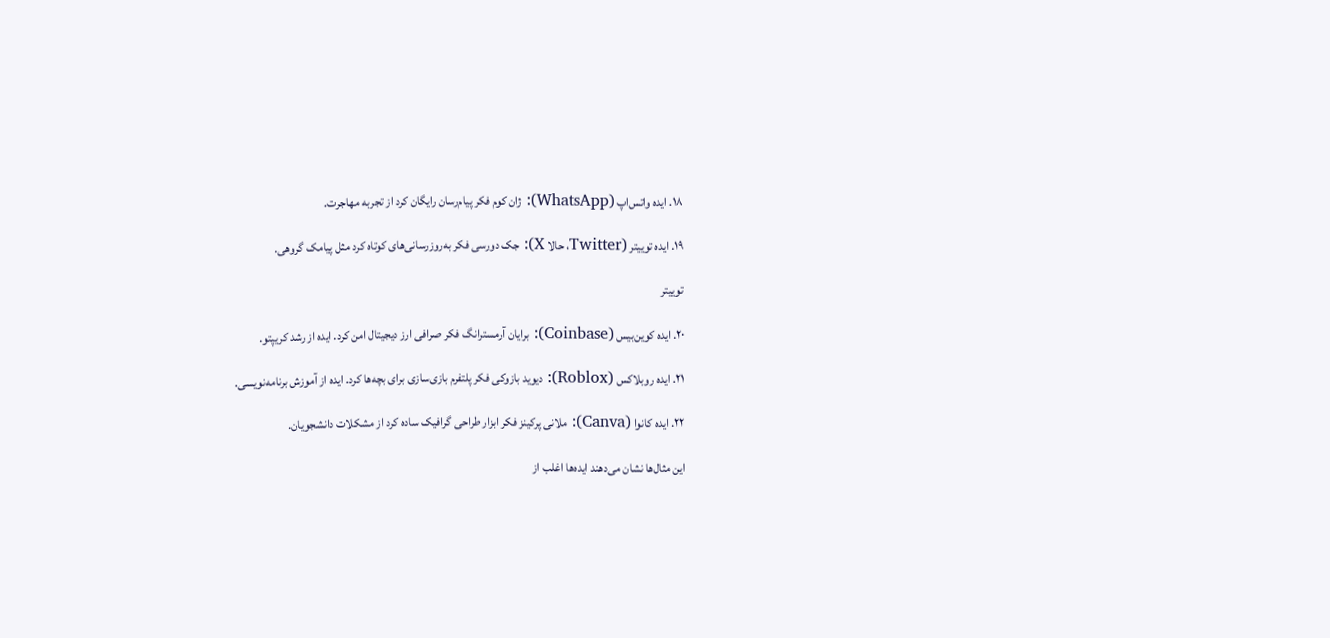۱۸. ایده واتس‌اپ (WhatsApp): ژان کوم فکر پیام‌رسان رایگان کرد از تجربه مهاجرت.

۱۹. ایده توییتر (Twitter، حالا X): جک دورسی فکر به‌روزرسانی‌های کوتاه کرد مثل پیامک گروهی.

توییتر

۲۰. ایده کوین‌بیس (Coinbase): برایان آرمسترانگ فکر صرافی ارز دیجیتال امن کرد. ایده از رشد کریپتو.

۲۱. ایده روبلاکس (Roblox): دیوید بازوکی فکر پلتفرم بازی‌سازی برای بچه‌ها کرد. ایده از آموزش برنامه‌نویسی.

۲۲. ایده کانوا (Canva): ملانی پرکینز فکر ابزار طراحی گرافیک ساده کرد از مشکلات دانشجویان.

این مثال‌ها نشان می‌دهند ایده‌ها اغلب از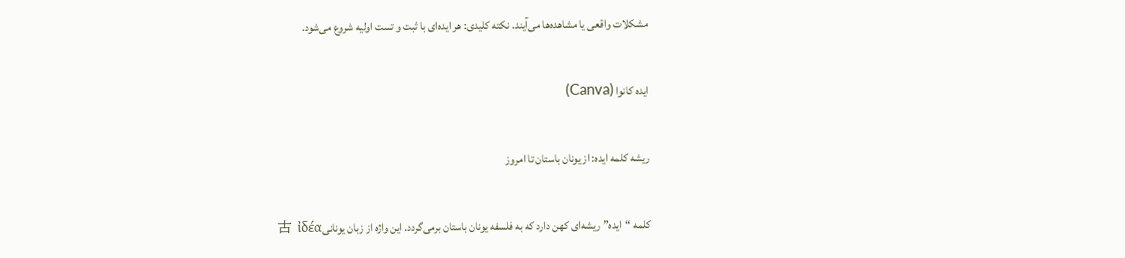مشکلات واقعی یا مشاهده‌ها می‌آیند. نکته کلیدی: هر ایده‌ای با ثبت و تست اولیه شروع می‌شود.

ایده کانوا (Canva)

ریشه کلمه ایده: از یونان باستان تا امروز

کلمه “ایده” ریشه‌ای کهن دارد که به فلسفه یونان باستان برمی‌گردد. این واژه از زبان یونانی古 ἰδέα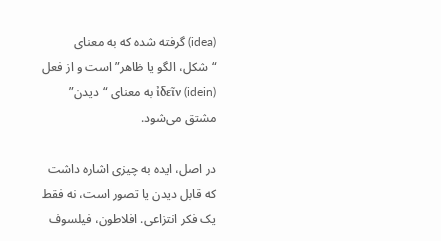(idea) گرفته شده که به معنای “شکل، الگو یا ظاهر” است و از فعل ἰδεῖν (idein) به معنای “دیدن” مشتق می‌شود.

در اصل، ایده به چیزی اشاره داشت که قابل دیدن یا تصور است، نه فقط یک فکر انتزاعی. افلاطون، فیلسوف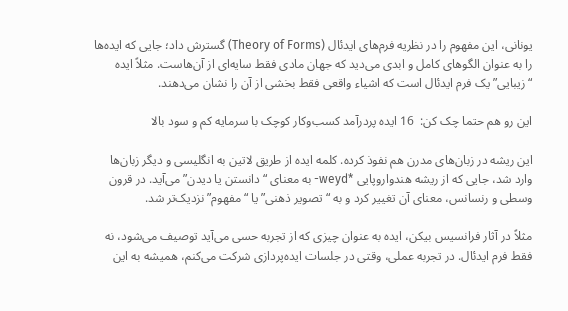یونانی، این مفهوم را در نظریه فرم‌های ایدئال (Theory of Forms) گسترش داد؛ جایی که ایده‌ها را به عنوان الگوهای کامل و ابدی می‌دید که جهان مادی فقط سایه‌ای از آن‌هاست. مثلاً ایده “زیبایی” یک فرم ایدئال است که اشیاء واقعی فقط بخشی از آن را نشان می‌دهند.

این رو هم حتما چک کن:  16 ایده پردرآمد کسب‌وکار کوچک با سرمایه کم و سود بالا

این ریشه در زبان‌های مدرن هم نفوذ کرده. کلمه ایده از طریق لاتین به انگلیسی و دیگر زبان‌ها وارد شد، جایی که از ریشه هندواروپایی *weyd- به معنای “دانستن یا دیدن” می‌آید. در قرون وسطی و رنسانس، معنای آن تغییر کرد و به “تصویر ذهنی” یا “مفهوم” نزدیک‌تر شد.

مثلاً در آثار فرانسیس بیکن، ایده به عنوان چیزی که از تجربه حسی می‌آید توصیف می‌شود، نه فقط فرم ایدئال. در تجربه عملی، وقتی در جلسات ایده‌پردازی شرکت می‌کنم، همیشه به این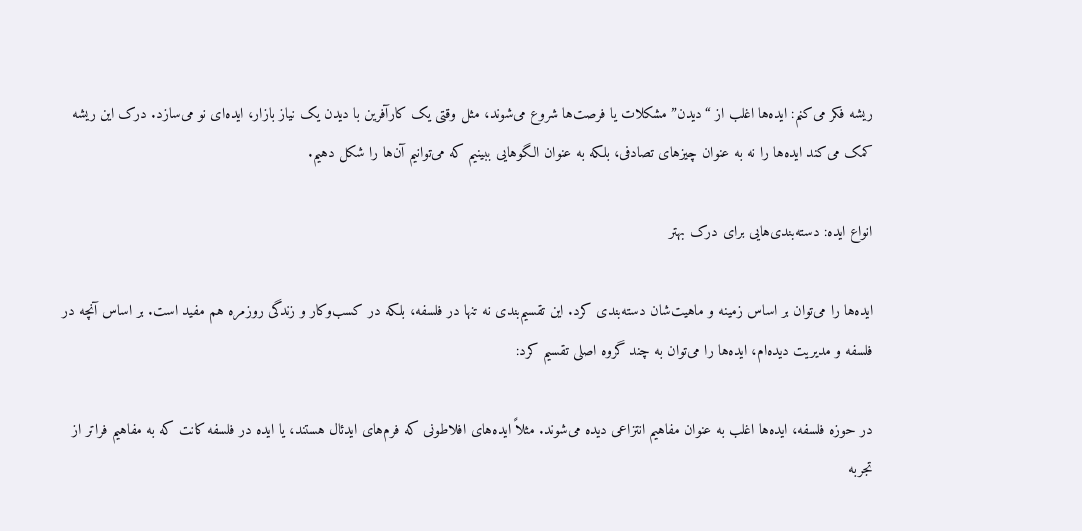ریشه فکر می‌کنم: ایده‌ها اغلب از “دیدن” مشکلات یا فرصت‌ها شروع می‌شوند، مثل وقتی یک کارآفرین با دیدن یک نیاز بازار، ایده‌ای نو می‌سازد. درک این ریشه کمک می‌کند ایده‌ها را نه به عنوان چیزهای تصادفی، بلکه به عنوان الگوهایی ببینیم که می‌توانیم آن‌ها را شکل دهیم.

انواع ایده: دسته‌بندی‌هایی برای درک بهتر

ایده‌ها را می‌توان بر اساس زمینه و ماهیت‌شان دسته‌بندی کرد. این تقسیم‌بندی نه تنها در فلسفه، بلکه در کسب‌وکار و زندگی روزمره هم مفید است. بر اساس آنچه در فلسفه و مدیریت دیده‌ام، ایده‌ها را می‌توان به چند گروه اصلی تقسیم کرد:

در حوزه فلسفه، ایده‌ها اغلب به عنوان مفاهیم انتزاعی دیده می‌شوند. مثلاً ایده‌های افلاطونی که فرم‌های ایدئال هستند، یا ایده در فلسفه کانت که به مفاهیم فراتر از تجربه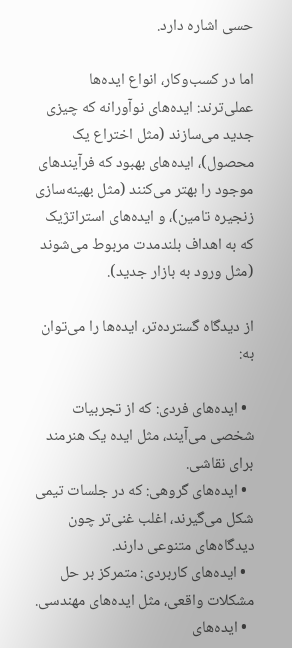حسی اشاره دارد.

اما در کسب‌وکار، انواع ایده‌ها عملی‌ترند: ایده‌های نوآورانه که چیزی جدید می‌سازند (مثل اختراع یک محصول)، ایده‌های بهبود که فرآیندهای موجود را بهتر می‌کنند (مثل بهینه‌سازی زنجیره تامین)، و ایده‌های استراتژیک که به اهداف بلندمدت مربوط می‌شوند (مثل ورود به بازار جدید).

از دیدگاه گسترده‌تر، ایده‌ها را می‌توان به:

  • ایده‌های فردی: که از تجربیات شخصی می‌آیند، مثل ایده یک هنرمند برای نقاشی.
  • ایده‌های گروهی: که در جلسات تیمی شکل می‌گیرند، اغلب غنی‌تر چون دیدگاه‌های متنوعی دارند.
  • ایده‌های کاربردی: متمرکز بر حل مشکلات واقعی، مثل ایده‌های مهندسی.
  • ایده‌های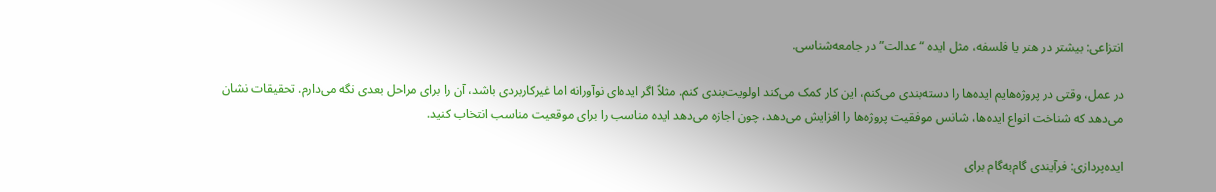انتزاعی: بیشتر در هنر یا فلسفه، مثل ایده “عدالت” در جامعه‌شناسی.

در عمل، وقتی در پروژه‌هایم ایده‌ها را دسته‌بندی می‌کنم، این کار کمک می‌کند اولویت‌بندی کنم. مثلاً اگر ایده‌ای نوآورانه اما غیرکاربردی باشد، آن را برای مراحل بعدی نگه می‌دارم. تحقیقات نشان می‌دهد که شناخت انواع ایده‌ها، شانس موفقیت پروژه‌ها را افزایش می‌دهد، چون اجازه می‌دهد ایده مناسب را برای موقعیت مناسب انتخاب کنید.

ایده‌پردازی: فرآیندی گام‌به‌گام برای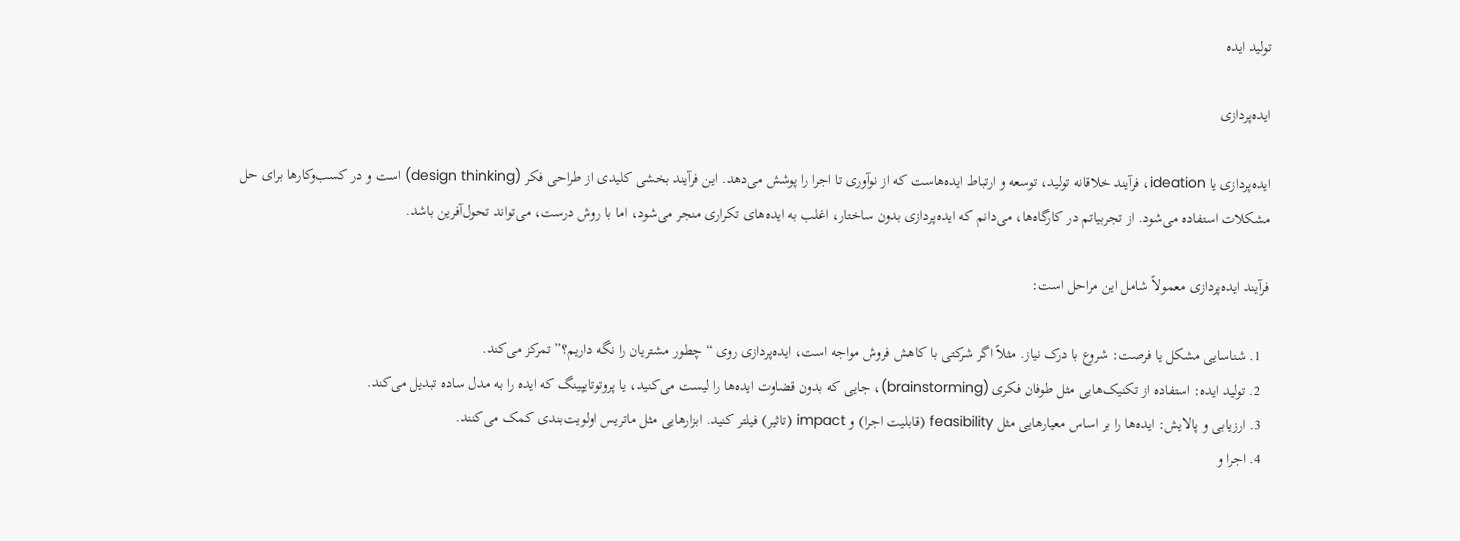تولید ایده

ایده‌پردازی

ایده‌پردازی یا ideation، فرآیند خلاقانه تولید، توسعه و ارتباط ایده‌هاست که از نوآوری تا اجرا را پوشش می‌دهد. این فرآیند بخشی کلیدی از طراحی فکر (design thinking) است و در کسب‌وکارها برای حل مشکلات استفاده می‌شود. از تجربیاتم در کارگاه‌ها، می‌دانم که ایده‌پردازی بدون ساختار، اغلب به ایده‌های تکراری منجر می‌شود، اما با روش درست، می‌تواند تحول‌آفرین باشد.

فرآیند ایده‌پردازی معمولاً شامل این مراحل است:

  1. شناسایی مشکل یا فرصت: شروع با درک نیاز. مثلاً اگر شرکتی با کاهش فروش مواجه است، ایده‌پردازی روی “چطور مشتریان را نگه داریم؟” تمرکز می‌کند.
  2. تولید ایده: استفاده از تکنیک‌هایی مثل طوفان فکری (brainstorming)، جایی که بدون قضاوت ایده‌ها را لیست می‌کنید، یا پروتوتایپینگ که ایده را به مدل ساده تبدیل می‌کند.
  3. ارزیابی و پالایش: ایده‌ها را بر اساس معیارهایی مثل feasibility (قابلیت اجرا) و impact (تاثیر) فیلتر کنید. ابزارهایی مثل ماتریس اولویت‌بندی کمک می‌کنند.
  4. اجرا و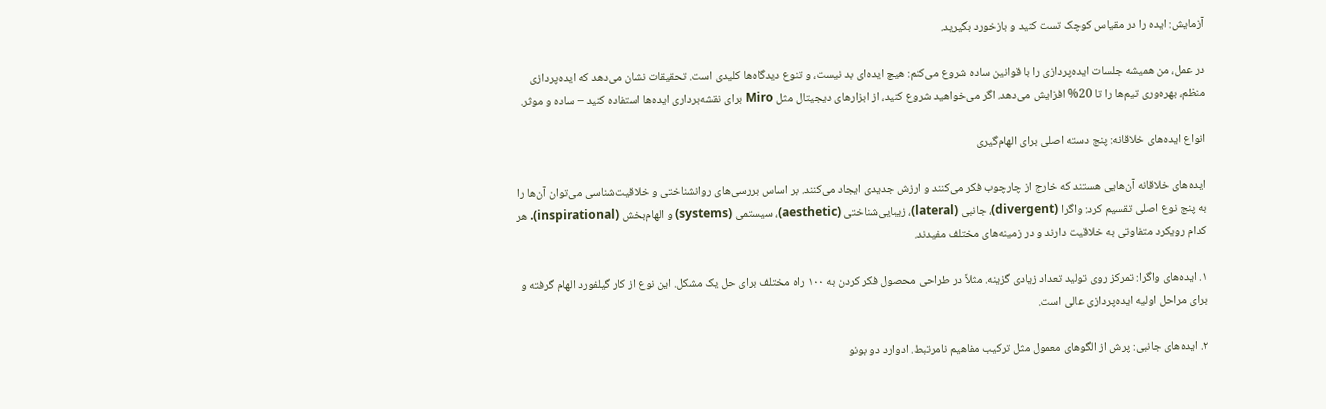آزمایش: ایده را در مقیاس کوچک تست کنید و بازخورد بگیرید.

در عمل، من همیشه جلسات ایده‌پردازی را با قوانین ساده شروع می‌کنم: هیچ ایده‌ای بد نیست، و تنوع دیدگاه‌ها کلیدی است. تحقیقات نشان می‌دهد که ایده‌پردازی منظم، بهره‌وری تیم‌ها را تا 20% افزایش می‌دهد. اگر می‌خواهید شروع کنید، از ابزارهای دیجیتال مثل Miro برای نقشه‌برداری ایده‌ها استفاده کنید – ساده و موثر.

انواع ایده‌های خلاقانه: پنج دسته اصلی برای الهام‌گیری

ایده‌های خلاقانه آن‌هایی هستند که خارج از چارچوب فکر می‌کنند و ارزش جدیدی ایجاد می‌کنند. بر اساس بررسی‌های روانشناختی و خلاقیت‌شناسی می‌توان آن‌ها را به پنج نوع اصلی تقسیم کرد: واگرا (divergent)، جانبی (lateral)، زیبایی‌شناختی (aesthetic)، سیستمی (systems) و الهام‌بخش (inspirational). هر کدام رویکرد متفاوتی به خلاقیت دارند و در زمینه‌های مختلف مفیدند.

۱. ایده‌های واگرا: تمرکز روی تولید تعداد زیادی گزینه. مثلاً در طراحی محصول فکر کردن به ۱۰۰ راه مختلف برای حل یک مشکل. این نوع از کار گیلفورد الهام گرفته و برای مراحل اولیه ایده‌پردازی عالی است.

۲. ایده‌های جانبی: پرش از الگوهای معمول مثل ترکیب مفاهیم نامرتبط. ادوارد دو بونو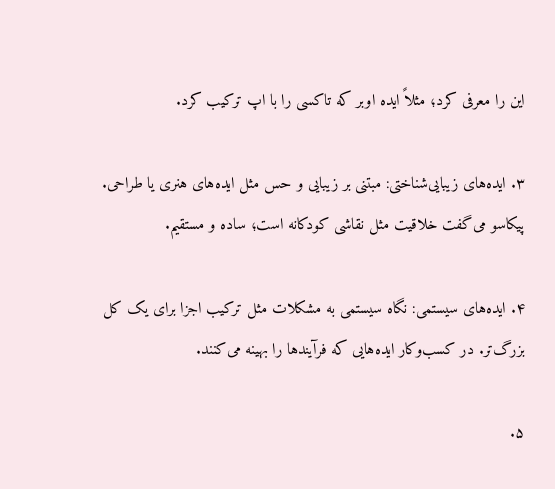این را معرفی کرد؛ مثلاً ایده اوبر که تاکسی را با اپ ترکیب کرد.

۳. ایده‌های زیبایی‌شناختی: مبتنی بر زیبایی و حس مثل ایده‌های هنری یا طراحی. پیکاسو می‌گفت خلاقیت مثل نقاشی کودکانه است؛ ساده و مستقیم.

۴. ایده‌های سیستمی: نگاه سیستمی به مشکلات مثل ترکیب اجزا برای یک کل بزرگ‌تر. در کسب‌وکار ایده‌هایی که فرآیندها را بهینه می‌کنند.

۵.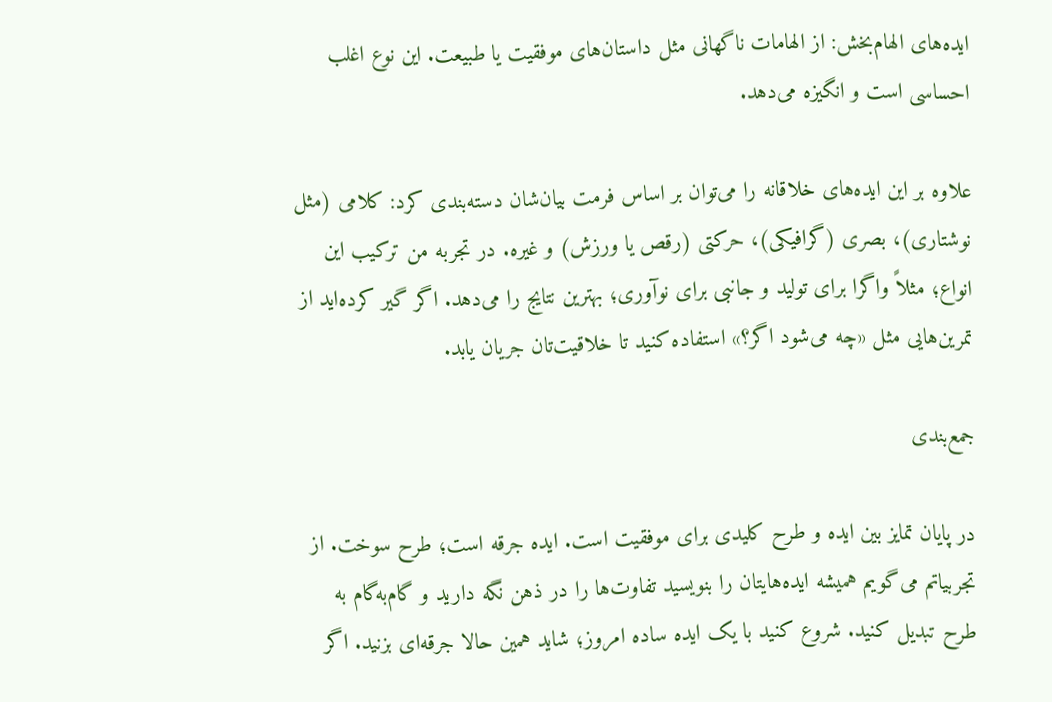ایده‌های الهام‌بخش: از الهامات ناگهانی مثل داستان‌های موفقیت یا طبیعت. این نوع اغلب احساسی است و انگیزه می‌دهد.

علاوه بر این ایده‌های خلاقانه را می‌توان بر اساس فرمت بیان‌شان دسته‌بندی کرد: کلامی (مثل نوشتاری)، بصری (گرافیکی)، حرکتی (رقص یا ورزش) و غیره. در تجربه من ترکیب این انواع؛ مثلاً واگرا برای تولید و جانبی برای نوآوری؛ بهترین نتایج را می‌دهد. اگر گیر کرده‌اید از تمرین‌هایی مثل «چه می‌شود اگر؟» استفاده کنید تا خلاقیت‌تان جریان یابد.

جمع‌بندی

در پایان تمایز بین ایده و طرح کلیدی برای موفقیت است. ایده جرقه است؛ طرح سوخت. از تجربیاتم می‌گویم همیشه ایده‌هایتان را بنویسید تفاوت‌ها را در ذهن نگه دارید و گام‌به‌گام به طرح تبدیل کنید. شروع کنید با یک ایده ساده امروز؛ شاید همین حالا جرقه‌ای بزنید. اگر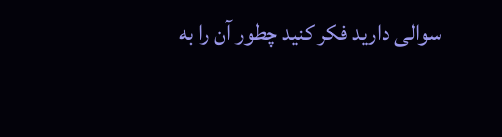سوالی دارید فکر کنید چطور آن را به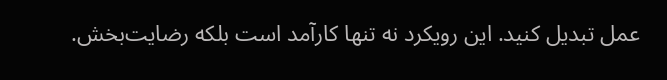عمل تبدیل کنید. این رویکرد نه تنها کارآمد است بلکه رضایت‌بخش.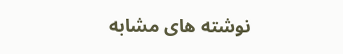نوشته های مشابه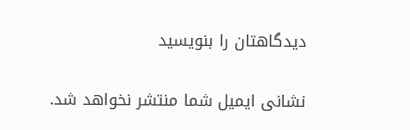دیدگاهتان را بنویسید

نشانی ایمیل شما منتشر نخواهد شد.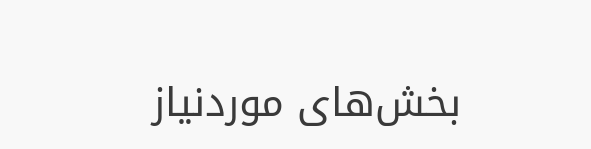بخش‌های موردنیاز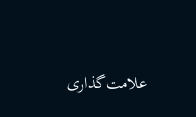علامت‌گذاری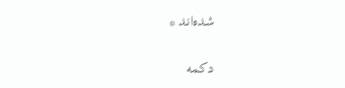شده‌اند *

دکمه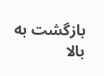بازگشت به بالا